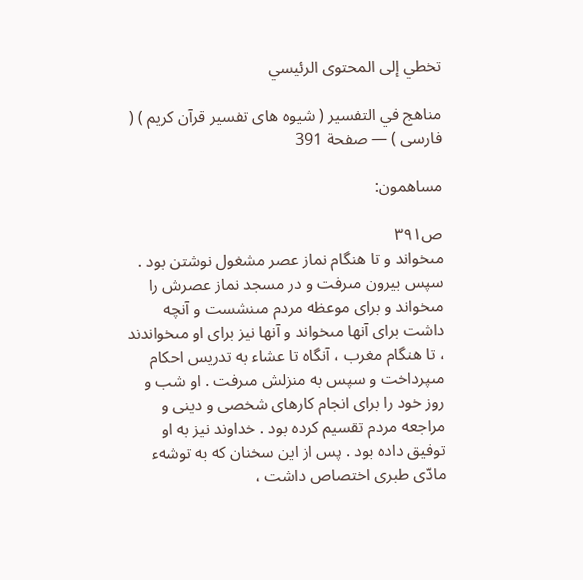تخطي إلى المحتوى الرئيسي

مناهج في التفسير ( شيوه هاى تفسير قرآن كريم ) ( فارسى ) — صفحة 391

مساهمون:

ص٣٩١
مىخواند و تا هنگام نماز عصر مشغول نوشتن بود . سپس بيرون مىرفت و در مسجد نماز عصرش را مىخواند و براى موعظه مردم مىنشست و آنچه داشت براى آنها مىخواند و آنها نيز براى او مىخواندند ، تا هنگام مغرب ، آنگاه تا عشاء به تدريس احكام مىپرداخت و سپس به منزلش مىرفت . او شب و روز خود را براى انجام كارهاى شخصى و دينى و مراجعه مردم تقسيم كرده بود . خداوند نيز به او توفيق داده بود . پس از اين سخنان كه به توشهء مادّى طبرى اختصاص داشت ،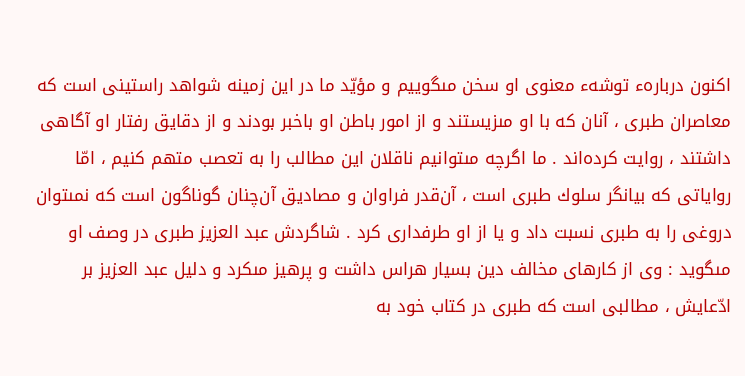اكنون دربارهء توشهء معنوى او سخن مىگوييم و مؤيّد ما در اين زمينه شواهد راستينى است كه معاصران طبرى ، آنان كه با او مىزيستند و از امور باطن او باخبر بودند و از دقايق رفتار او آگاهى داشتند ، روايت كرده‌اند . ما اگرچه مىتوانيم ناقلان اين مطالب را به تعصب متهم كنيم ، امّا رواياتى كه بيانگر سلوك طبرى است ، آن‌قدر فراوان و مصاديق آن‌چنان گوناگون است كه نمىتوان دروغى را به طبرى نسبت داد و يا از او طرفدارى كرد . شاگردش عبد العزيز طبرى در وصف او مىگويد : وى از كارهاى مخالف دين بسيار هراس داشت و پرهيز مىكرد و دليل عبد العزيز بر ادّعايش ، مطالبى است كه طبرى در كتاب خود به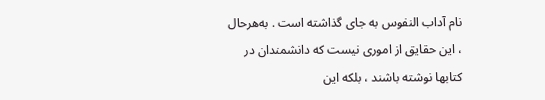نام آداب النفوس به جاى گذاشته است . به‌هرحال ، اين حقايق از امورى نيست كه دانشمندان در كتابها نوشته باشند ، بلكه اين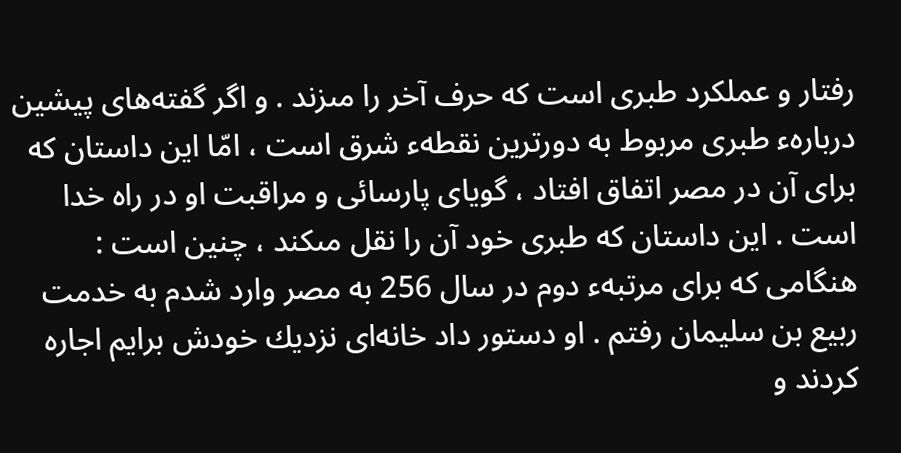رفتار و عملكرد طبرى است كه حرف آخر را مىزند . و اگر گفته‌هاى پيشين دربارهء طبرى مربوط به دورترين نقطهء شرق است ، امّا اين داستان كه براى آن در مصر اتفاق افتاد ، گوياى پارسائى و مراقبت او در راه خدا است . اين داستان كه طبرى خود آن را نقل مىكند ، چنين است : هنگامى كه براى مرتبهء دوم در سال 256 به مصر وارد شدم به خدمت ربيع بن سليمان رفتم . او دستور داد خانه‌اى نزديك خودش برايم اجاره كردند و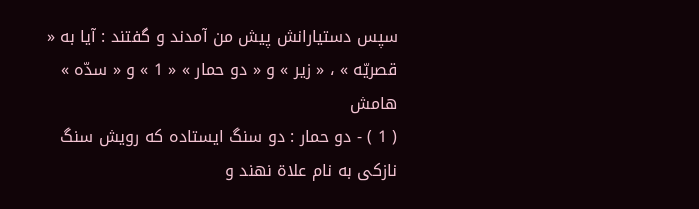سپس دستيارانش پيش من آمدند و گفتند : آيا به « قصريّه » ، « زير » و « دو حمار » « 1 » و « سدّه »
هامش
( 1 ) - دو حمار : دو سنگ ايستاده كه رويش سنگ نازكى به نام علاة نهند و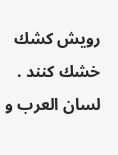رويش كشك خشك كنند . لسان العرب و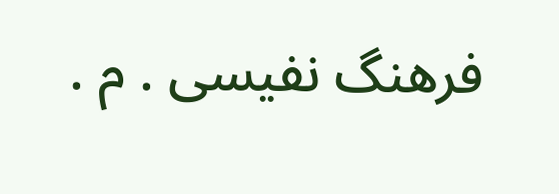فرهنگ نفيسى . م .